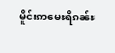မိူင်းဢမေႊရိၵၼ်ႊ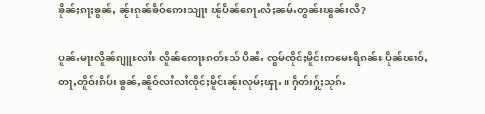ၶိုၼ်ႈၵႃႈၶွၼ်ႇ ၼႂ်းၵုၼ်ၶဵဝ်ဢေးသျႃး ၽႂ်ပဵၼ်ၵေႃႉလႆႈၼမ်ႉတွၼ်းၽွၼ်းလီ?

ပူၼ်ႉမႃးလိူၼ်ၵျူႊလၢႆႊ လိူၼ်ဢေႃႊၵတ်ႊသ် ပီၼႆႉ ၸွမ်ၸိုင်ႈမိူင်းဢမေႊရိၵၼ်ႊ ပိုၼ်ၽၢဝ်ႇတႃႇတိူဝ်းၵဵပ်း ၶွၼ်ႇၼိူဝ်လၢႆလၢႆၸိုင်ႈမိူင်းၼႂ်းလုမ်ႈၾႃႉ။ ႁဵတ်းႁႂ်ႈသုၵ်ႉ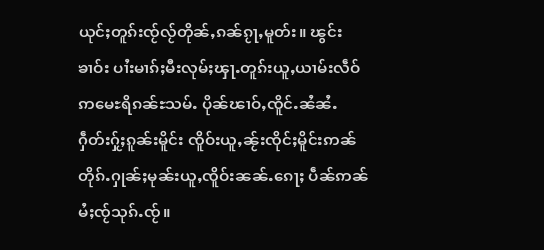ယုင်ႈတူၵ်းၸႂ်လႂ်တိုၼ်ႇၵၼ်ၵႂႃႇမူတ်း။ ၽွင်းၶၢဝ်း ပၢႆးမၢၵ်ႈမီးလုမ်ႈၾႃႉတူၵ်းယူႇယၢမ်းလဵဝ် ဢမေႊရိၵၼ်ႊသမ်ႉ ပိုၼ်ၽၢဝ်ႇၸိူင်ႉၼႆၼႆႉ ႁဵတ်းႁႂ်ႈၵူၼ်းမိူင်း ၸိူဝ်းယူႇၼႂ်းၸိုင်ႈမိူင်းဢၼ်တိုၵ်ႉႁုၼ်ႈမုၼ်းယူႇၸိူဝ်းၼၼ်ႉၵေႃႈ ပဵၼ်ဢၼ်မႆႈၸႂ်သုၵ်ႉၸႂ်။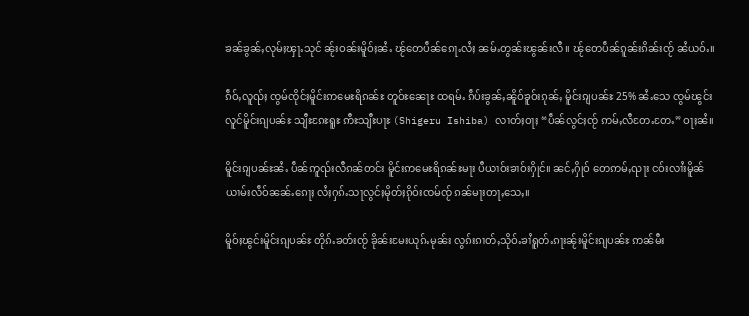ၶၼ်ၶွၼ်ႇလုမ်ႈၾႃႉသုင် ၼႂ်းဝၼ်းမိူဝ်ႈၼႆႉ ၽႂ်တေပဵၼ်ၵေႃႉလႆႈ ၼမ်ႉတွၼ်းၽွၼ်းလီ။ ၽႂ်တေပဵၼ်ၵူၼ်းၵိၼ်းၸႂ် ၼႆယဝ်ႉ။

ၵဵဝ်ႇလူၺ်ႈ ၸွမ်ၸိုင်ႈမိူင်းဢမေႊရိၵၼ်ႊ တူဝ်ႊၼေႃႊ ထရမ်ႉ ၵဵပ်းၶွၼ်ႇၼိူဝ်ၶူဝ်းၵုၼ်ႇ မိူင်းၵျပၼ်ႊ 25% ၼႆႉသေ ၸွမ်ၽွင်းလူင်မိူင်းၵျပၼ်ႊ သျီႊၵႄႊရူႊ ဢီႊသျီႊပႃႊ (Shigeru Ishiba) လၢတ်ႈဝႃႈ “ပဵၼ်လွင်ႈၸႂ် ဢမ်ႇလီတႄႉတႄႉ” ဝႃႈၼႆ။

မိူင်းၵျပၼ်ႊၼႆႉ ပဵၼ်ဢူၺ်းလီၵၼ်တင်း မိူင်းဢမေႊရိၵၼ်ႊမႃး ပီယၢဝ်းၶၢဝ်းႁိုင်။ ၼင်ႇႁိုဝ် တေဢမ်ႇၺႃး ငဝ်းလၢႆးမိူၼ်ယၢမ်းလဵဝ်ၼၼ်ႉၵေႃႈ လႆႈႁၵ်ႉသႃလွင်ႈမိုတ်ႈၵိုဝ်းၸမ်ၸႂ် ၵၼ်မႃးတႃႇသေႇ။

မိူဝ်ႈၽွင်းမိူင်းၵျပၼ်ႊ တိုၵ်ႉၶတ်းၸႂ် ၶိုၼ်းမႄးယုၵ်ႉမုၼ်း လွၵ်းၵၢတ်ႇသိုဝ်ႉၶၢႆရူတ်ႉၵႃးၼႂ်းမိူင်းၵျပၼ်ႊ ဢၼ်မီး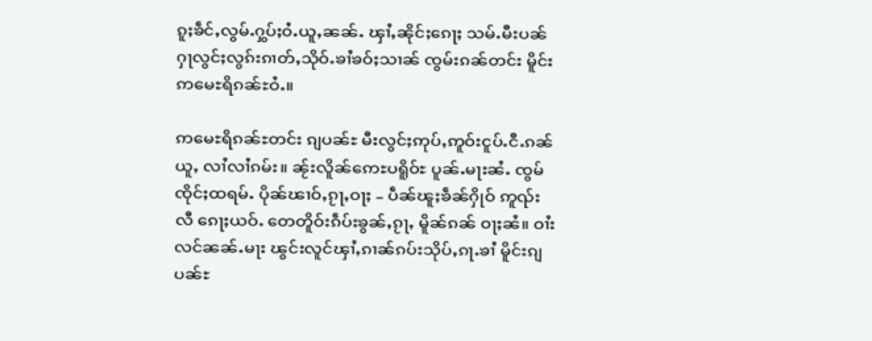ၵူႈၶဵင်ႇလွမ်ႉႁွပ်ႈဝႆႉယူႇၼၼ်ႉ ၾၢႆႇၼိုင်ႈၵေႃႈ သမ်ႉမီးပၼ်ႁႃလွင်ႈလွၵ်းၵၢတ်ႇသိုဝ်ႉၶၢႆၶဝ်ႈသၢၼ် ၸွမ်းၵၼ်တင်း မိူင်းဢမေႊရိၵၼ်ႊဝႆႉ။

ဢမေႊရိၵၼ်ႊတင်း ၵျပၼ်ႊ မီးလွင်ႈဢုပ်ႇဢူဝ်းငူပ်ႉငီႉၵၼ်ယူႇ လၢႆလၢႆၵမ်း။ ၼႂ်းလိူၼ်ဢေႊပရိူဝ်ႊ ပူၼ်ႉမႃးၼႆႉ ၸွမ်ၸိုင်ႈထရမ်ႉ ပိုၼ်ၽၢဝ်ႇၵႂႃႇဝႃႈ – ပဵၼ်ၽူႈၶဵၼ်ႁိုဝ် ဢူၺ်းလီ ၵေႃႈယဝ်ႉ တေတိူဝ်းၵဵပ်းၶွၼ်ႇၵႂႃႇ မိူၼ်ၵၼ် ဝႃႈၼႆ။ ဝၢႆးလင်ၼၼ်ႉမႃး ၽွင်းလူင်ၾၢႆႇၵၢၼ်ၵပ်းသိုပ်ႇၵႃႉၶၢႆ မိူင်းၵျပၼ်ႊ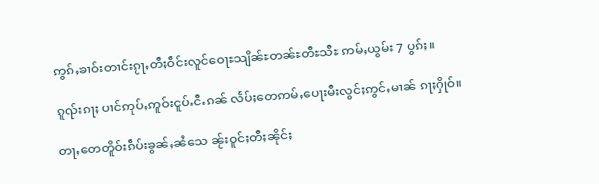ဢွၵ်ႇၶၢဝ်းတၢင်းၵႂႃႇတီႈဝဵင်းလူင်ဝေႃႊသျိၼ်ႊတၼ်ႊတီႊသီႊ ဢမ်ႇယွမ်း 7 ပွၵ်ႈ။

ၵူၺ်းၵႃႈ ပၢင်ဢုပ်ႇဢူဝ်းငူပ်ႉငီႉၵၼ် လႅပ်ႈတေဢမ်ႇပေႃးမီးလွင်ႈဢွင်ႇမၢၼ် ၵႃႈႁိုဝ်။

တႃႇတေတိူဝ်းၵဵပ်းၶွၼ်ႇၼႆသေ ၼႂ်းဝူင်ႈတီႈၼိုင်ႈ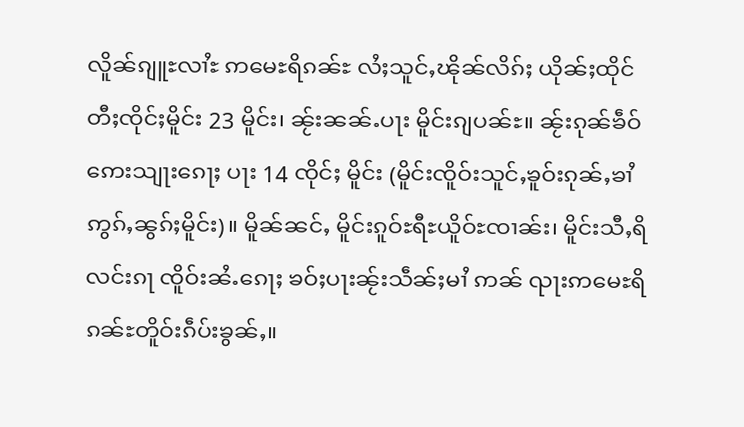လိူၼ်ၵျူႊလၢႆႊ ဢမေႊရိၵၼ်ႊ လႆႈသူင်ႇၽိုၼ်လိၵ်ႈ ယိုၼ်ႈထိုင်တီႈၸိုင်ႈမိူင်း 23 မိူင်း၊ ၼႂ်းၼၼ်ႉပႃး မိူင်းၵျပၼ်ႊ။ ၼႂ်းၵုၼ်ၶဵဝ် ဢေးသျႃးၵေႃႈ ပႃး 14 ၸိုင်ႈ မိူင်း (မိူင်းၸိူဝ်းသူင်ႇၶူဝ်းၵုၼ်ႇၶၢႆဢွၵ်ႇၼွၵ်ႈမိူင်း)။ မိူၼ်ၼင်ႇ မိူင်းၵူဝ်ႊရီႊယိူဝ်ႊၸၢၼ်း၊ မိူင်းသီႇရိလင်းၵႃ ၸိူဝ်းၼႆႉၵေႃႈ ၶဝ်ႈပႃးၼႂ်းသဵၼ်ႈမၢႆ ဢၼ် ၺႃးဢမေႊရိၵၼ်ႊတိူဝ်းၵဵပ်းၶွၼ်ႇ။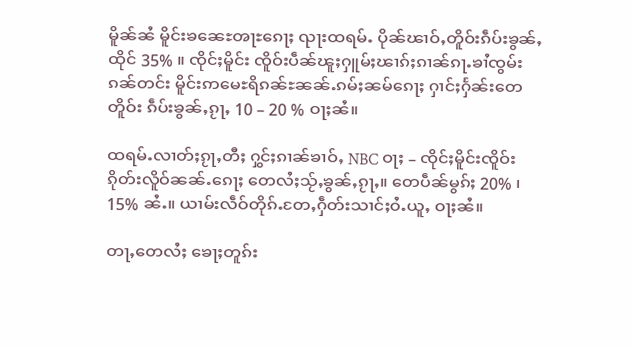မိူၼ်ၼႆ မိူင်းၶၼေႊၻႃႊၵေႃႈ ၺႃးထရမ်ႉ ပိုၼ်ၽၢဝ်ႇတိူဝ်းၵဵပ်းၶွၼ်ႇထိုင် 35% ။ ၸိုင်ႈမိူင်း ၸိူဝ်းပဵၼ်ၽူႈႁူမ်ႈၽၢၵ်ႈၵၢၼ်ၵႃႉၶၢႆၸွမ်းၵၼ်တင်း မိူင်းဢမေႊရိၵၼ်ႊၼၼ်ႉၵမ်ႈၼမ်ၵေႃႈ ႁၢင်ႈႁႅၼ်းတေတိူဝ်း ၵဵပ်းၶွၼ်ႇၵႂႃႇ 10 – 20 % ဝႃႈၼႆ။

ထရမ်ႉလၢတ်ႈၵႂႃႇတီႈ ႁွင်ႈၵၢၼ်ၶၢဝ်ႇ NBC ဝႃႈ – ၸိုင်ႈမိူင်းၸိူဝ်းၵိုတ်းလိူဝ်ၼၼ်ႉၵေႃႈ တေလႆႈသႂ်ႇၶွၼ်ႇၵႂႃႇ။ တေပဵၼ်မွၵ်ႈ 20% ၊ 15% ၼႆႉ။ ယၢမ်းလဵဝ်တိုၵ်ႉတႄႇႁဵတ်းသၢင်ႈဝႆႉယူႇ ဝႃႈၼႆ။

တႃႇတေလႆႈ ၶေႃႈတူၵ်း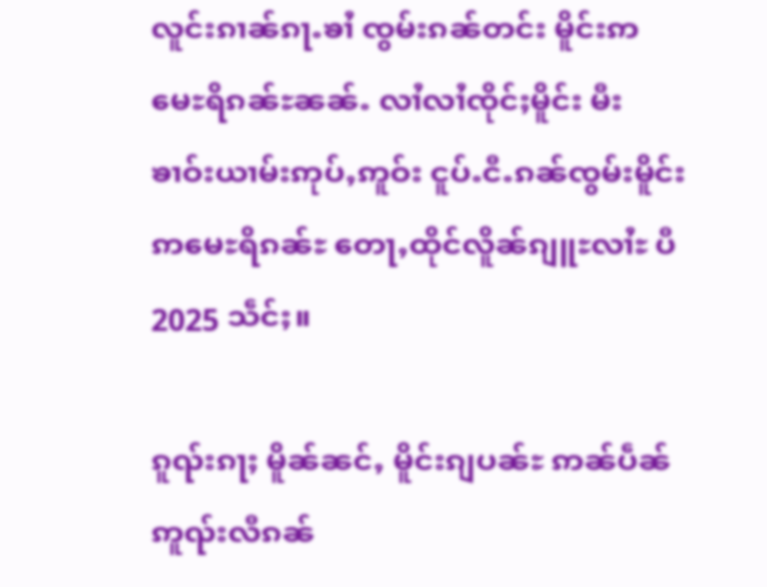လူင်းၵၢၼ်ၵႃႉၶၢႆ ၸွမ်းၵၼ်တင်း မိူင်းဢမေႊရိၵၼ်ႊၼၼ်ႉ လၢႆလၢႆၸိုင်ႈမိူင်း မီး ၶၢဝ်းယၢမ်းဢုပ်ႇဢူဝ်း ငူပ်ႉငီႉၵၼ်ၸွမ်းမိူင်းဢမေႊရိၵၼ်ႊ တေႃႇထိုင်လိူၼ်ၵျူႊလၢႆႊ ပီ 2025 သဵင်ႈ။

ၵူၺ်းၵႃႈ မိူၼ်ၼင်ႇ မိူင်းၵျပၼ်ႊ ဢၼ်ပဵၼ်ဢူၺ်းလီၵၼ်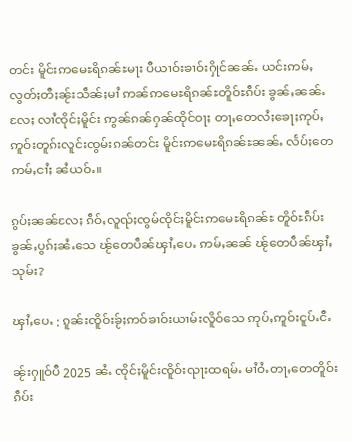တင်း မိူင်းဢမေႊရိၵၼ်ႊမႃး ပီယၢဝ်းၶၢဝ်းႁိုင်ၼၼ်ႉ ယင်းဢမ်ႇလွတ်ႈတီႈၼႂ်းသဵၼ်ႈမၢႆ ဢၼ်ဢမေႊရိၵၼ်ႊတိူဝ်ႊၵဵပ်း ၶွၼ်ႇၼၼ်ႉလႄႈ လၢႆၸိုင်ႈမိူင်း ဢွၼ်ၵၼ်ႁၼ်ထိုင်ဝႃႈ တႃႇတေလႆႈၶေႃႈဢုပ်ႇဢူဝ်းတူၵ်းလူင်းၸွမ်းၵၼ်တင်း မိူင်းဢမေႊရိၵၼ်ႊၼၼ်ႉ လႅပ်ႈတေဢမ်ႇငၢႆႈ ၼႆယဝ်ႉ။

ၵွပ်ႈၼၼ်လႄႈ ၵဵဝ်ႇလူၺ်ႈၸွမ်ၸိုင်ႈမိူင်းဢမေႊရိၵၼ်ႊ တိူဝ်ႊၵဵပ်းၶွၼ်ႇပွၵ်ႈၼႆႉသေ ၽႂ်တေပဵၼ်ၾၢႆႇပေႉ ဢမ်ႇၼၼ် ၽႂ်တေပဵၼ်ၾၢႆႇသုမ်း?

ၾၢႆႇပေႉ : ၵူၼ်းၸိူဝ်းၶႂ်ႈဢဝ်ၶၢဝ်းယၢမ်းလိူဝ်သေ ဢုပ်ႇဢူဝ်းငူပ်ႉငီႉ

ၼႂ်းႁူဝ်ပီ 2025 ၼႆႉ ၸိုင်ႈမိူင်းၸိူဝ်းၺႃးထရမ်ႉ မၢႆဝႆႉတႃႇတေတိူဝ်းၵဵပ်း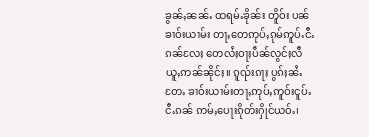ၶွၼ်ႇၼၼ်ႉ ထရမ်ႉၶိုၼ်း တိူဝ်း ပၼ်ၶၢဝ်းယၢမ်း တႃႇတေဢုပ်ႇၵုမ်ဢူပ်ႉငီႉၵၼ်လႄႈ တေလႆႈဝႃႈပဵၼ်လွင်ႈလီယူႇဢၼ်ၼိုင်ႈ။ ၵူၺ်းၵႃႈ ပွၵ်ႈၼႆႉတႄႉ ၶၢဝ်းယၢမ်းတႃႇဢုပ်ႇဢူဝ်းငူပ်ႉငီႉၵၼ် ဢမ်ႇပေႃးၵိုတ်းႁိုင်ယဝ်ႉ၊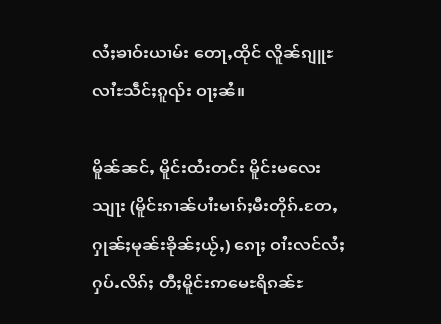လႆႈၶၢဝ်းယၢမ်း တေႃႇထိုင် လိူၼ်ၵျူႊလၢႆႊသဵင်ႈၵူၺ်း ဝႃႈၼႆ။

မိူၼ်ၼင်ႇ မိူင်းထႆးတင်း မိူင်းမလေးသျႃး (မိူင်းၵၢၼ်ပၢႆးမၢၵ်ႈမီးတိုၵ်ႉတႄႇႁုၼ်ႈမုၼ်းၶိုၼ်ႈယႂ်ႇ) ၵေႃႈ ဝၢႆးလင်လႆႈႁပ်ႉလိၵ်ႈ တီႈမိူင်းဢမေႊရိၵၼ်ႊ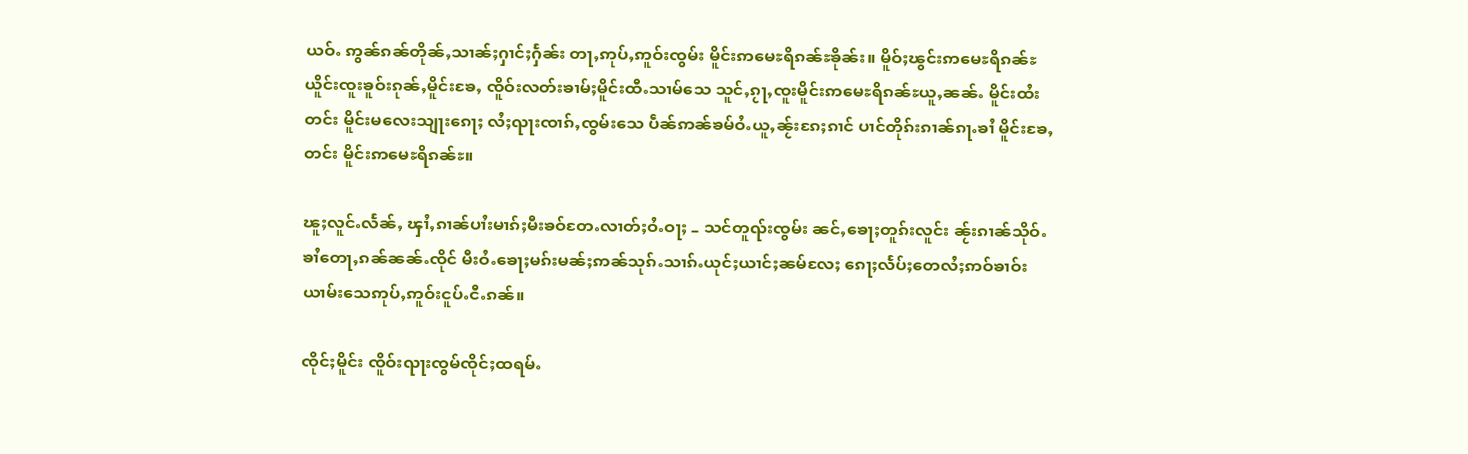ယဝ်ႉ ဢွၼ်ၵၼ်တိုၼ်ႇသၢၼ်ႈႁၢင်ႈႁႅၼ်း တႃႇဢုပ်ႇဢူဝ်းၸွမ်း မိူင်းဢမေႊရိၵၼ်ႊၶိုၼ်း။ မိူဝ်ႈၽွင်းဢမေႊရိၵၼ်ႊ ယိူင်းၸူးၶူဝ်းၵုၼ်ႇမိူင်းၶႄႇ ၸိူဝ်းလတ်းၶၢမ်ႈမိူင်းထီႉသၢမ်သေ သူင်ႇၵႂႃႇၸူးမိူင်းဢမေႊရိၵၼ်ႊယူႇၼၼ်ႉ မိူင်းထႆးတင်း မိူင်းမလေးသျႃးၵေႃႈ လႆႈၺႃးၸၢၵ်ႇၸွမ်းသေ ပဵၼ်ဢၼ်ၶမ်ဝႆႉယူႇၼႂ်းၵႄႈၵၢင် ပၢင်တိုၵ်းၵၢၼ်ၵႃႉၶၢႆ မိူင်းၶႄႇတင်း မိူင်းဢမေႊရိၵၼ်ႊ။

ၽူႈလူင်ႉလႅၼ်ႇ ၾၢႆႇၵၢၼ်ပၢႆးမၢၵ်ႈမီးၶဝ်တႄႉလၢတ်ႈဝႆႉဝႃႈ – သင်တူၺ်းၸွမ်း ၼင်ႇၶေႃႈတူၵ်းလူင်း ၼႂ်းၵၢၼ်သိုဝ်ႉၶၢႆတေႃႇၵၼ်ၼၼ်ႉၸိုင် မီးဝႆႉၶေႃႈမၵ်းမၼ်ႈဢၼ်သုၵ်ႉသၢၵ်ႉယုင်ႈယၢင်ႈၼမ်လႄႈ ၵေႃႈလႅပ်ႈတေလႆႈဢဝ်ၶၢဝ်းယၢမ်းသေဢုပ်ႇဢူဝ်းငူပ်ႉငီႉၵၼ်။

ၸိုင်ႈမိူင်း ၸိူဝ်းၺႃးၸွမ်ၸိုင်ႈထရမ်ႉ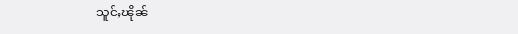သူင်ႇၽိုၼ်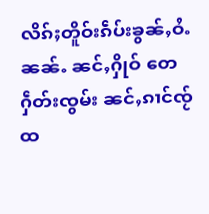လိၵ်ႈတိူဝ်းၵဵပ်းၶွၼ်ႇဝႆႉၼၼ်ႉ ၼင်ႇႁိုဝ် တေႁဵတ်းၸွမ်း ၼင်ႇၵၢင်ၸႂ်ထ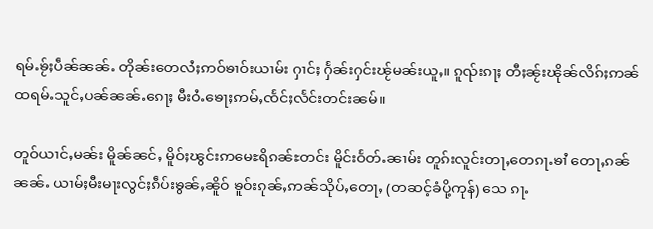ရမ်ႉၶႂ်ႈပဵၼ်ၼၼ်ႉ တိုၼ်းတေလႆႈဢဝ်ၶၢဝ်းယၢမ်း ႁၢင်ႈ ႁႅၼ်းႁင်းၽႂ်မၼ်းယူႇ။ ၵူၺ်းၵႃႈ တီႈၼႂ်းၽိုၼ်လိၵ်ႈဢၼ်ထရမ်ႉသူင်ႇပၼ်ၼၼ်ႉၵေႃႈ မီးဝႆႉၶေႃႈဢမ်ႇၸႅင်ႈလႅင်းတင်းၼမ်။

တူဝ်ယၢင်ႇမၼ်း မိူၼ်ၼင်ႇ မိူဝ်ႈၽွင်းဢမေႊရိၵၼ်ႊတင်း မိူင်းဝႅတ်ႉၼၢမ်း တူၵ်းလူင်းတႃႇတေၵႃႉၶၢႆ တေႃႇၵၼ်ၼၼ်ႉ ယၢမ်ႈမီးမႃးလွင်ႈၵဵပ်းၶွၼ်ႇၼိူဝ် ၶူဝ်းၵုၼ်ႇဢၼ်သိုပ်ႇတေႃႇ (တဆင့်ခံပို့ကုန်) သေ ၵႃႉ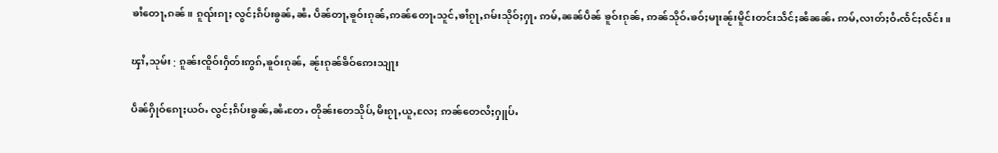ၶၢႆတေႃႇၵၼ်။ ၵူၺ်းၵႃႈ လွင်ႈၵဵပ်းၶွၼ်ႇၼႆႉ ပဵၼ်တႃႇၶူဝ်းၵုၼ်ႇဢၼ်တေႃႉသူင်ႇၶၢႆၵႂႃႇၵမ်းသိုဝ်ႈႁႃႉ ဢမ်ႇၼၼ်ပဵၼ် ၶူဝ်းၵုၼ်ႇ ဢၼ်သိုဝ်ႉၶဝ်ႈမႃးၼႂ်းမိူင်းတင်းသဵင်ႈၼႆၼၼ်ႉ ဢမ်ႇလၢတ်ႈဝႆႉၸႅင်ႈလႅင်း။

ၾၢႆႇသုမ်း : ၵူၼ်းၸိူဝ်းႁဵတ်းဢွၵ်ႇၶူဝ်းၵုၼ်ႇ ၼႂ်းၵုၼ်ၶဵဝ်ဢေးသျႃး

ပဵၼ်ႁိုဝ်ၵေႃႈယဝ်ႉ လွင်ႈၵဵပ်းၶွၼ်ႇၼႆႉတႄႉ တိုၼ်းတေသိုပ်ႇမီးၵႂႃႇယူႇလႄႈ ဢၼ်တေလႆႈႁူပ်ႉ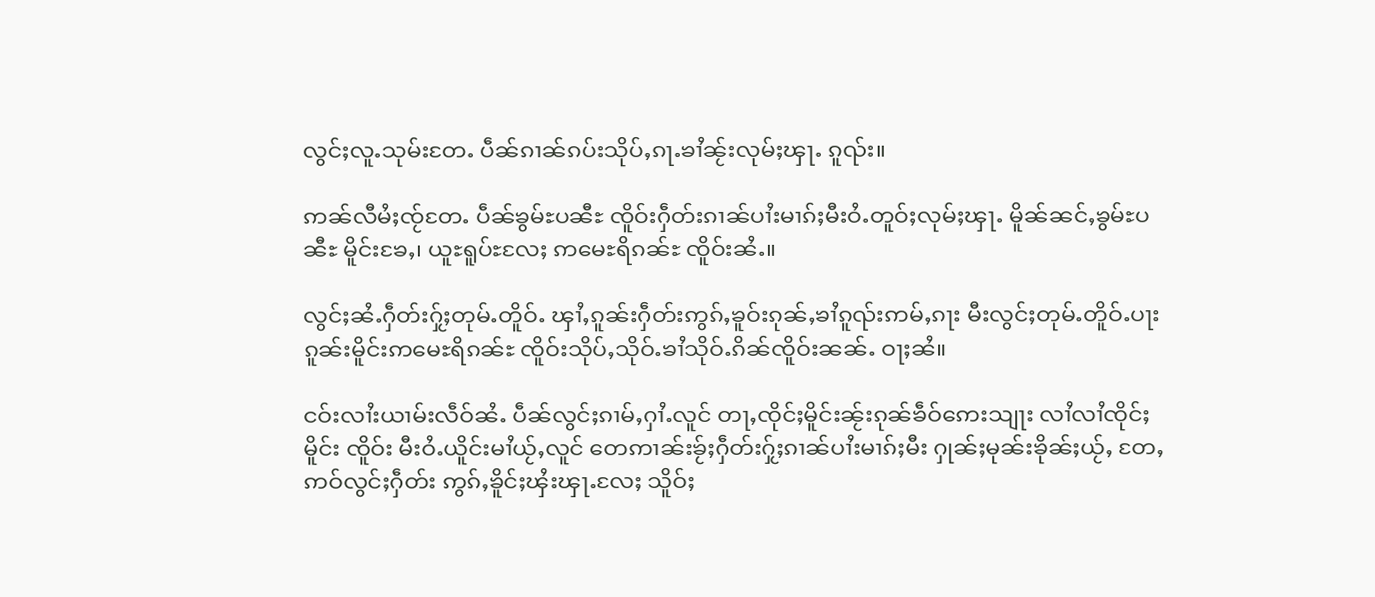လွင်ႈလူႉသုမ်းတႄႉ ပဵၼ်ၵၢၼ်ၵပ်းသိုပ်ႇၵႃႉၶၢႆၼႂ်းလုမ်ႈၾႃႉ ၵူၺ်း။

ဢၼ်လီမႆႈၸႂ်တႄႉ ပဵၼ်ၶွမ်ႊပၼီႊ ၸိူဝ်းႁဵတ်းၵၢၼ်ပၢႆးမၢၵ်ႈမီးဝႆႉတူဝ်ႈလုမ်ႈၾႃႉ မိူၼ်ၼင်ႇၶွမ်ႊပၼီႊ မိူင်းၶႄႇ၊ ယူႊရူပ်ႊလႄႈ ဢမေႊရိၵၼ်ႊ ၸိူဝ်းၼႆႉ။

လွင်ႈၼႆႉႁဵတ်းႁႂ်ႈတုမ်ႉတိူဝ်ႉ ၾၢႆႇၵူၼ်းႁဵတ်းဢွၵ်ႇၶူဝ်းၵုၼ်ႇၶၢႆၵူၺ်းဢမ်ႇၵႃး မီးလွင်ႈတုမ်ႉတိူဝ်ႉပႃး ၵူၼ်းမိူင်းဢမေႊရိၵၼ်ႊ ၸိူဝ်းသိုပ်ႇသိုဝ်ႉၶၢႆသိုဝ်ႉၵိၼ်ၸိူဝ်းၼၼ်ႉ ဝႃႈၼႆ။

ငဝ်းလၢႆးယၢမ်းလဵဝ်ၼႆႉ ပဵၼ်လွင်ႈၵၢမ်ႇႁၢႆႉလူင် တႃႇၸိုင်ႈမိူင်းၼႂ်းၵုၼ်ၶဵဝ်ဢေးသျႃး လၢႆလၢႆၸိုင်ႈမိူင်း ၸိူဝ်း မီးဝႆႉယိူင်းမၢႆယႂ်ႇလူင် တေဢၢၼ်းၶႂ်ႈႁဵတ်းႁႂ်ႈၵၢၼ်ပၢႆးမၢၵ်ႈမီး ႁုၼ်ႈမုၼ်းၶိုၼ်ႈယႂ်ႇ တႄႇဢဝ်လွင်ႈႁဵတ်း ဢွၵ်ႇၶိူင်ႈၾႆးၾႃႉလႄႈ သိူဝ်ႈ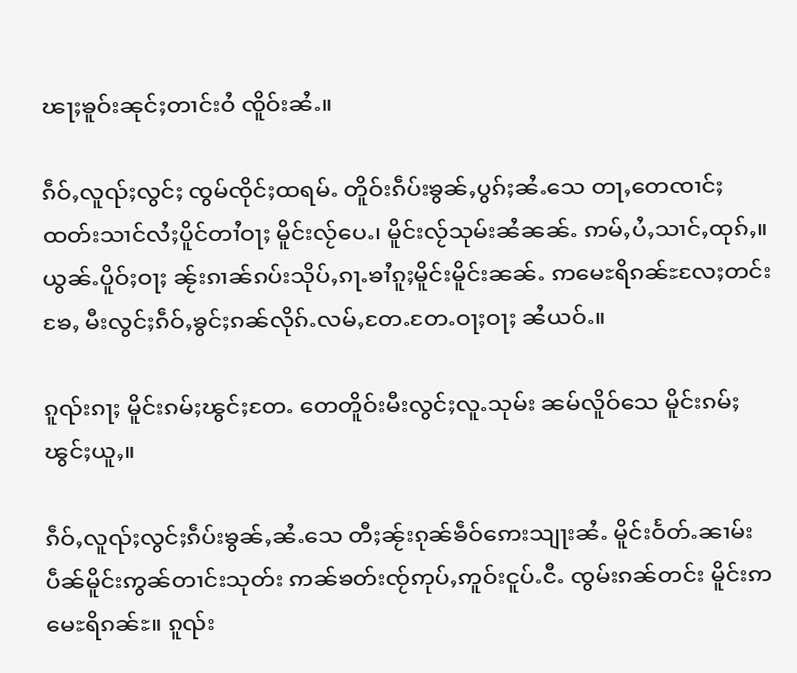ၽႃႈၶူဝ်းၼုင်ႈတၢင်းဝႆ ၸိူဝ်းၼႆႉ။

ၵဵဝ်ႇလူၺ်ႈလွင်ႈ ၸွမ်ၸိုင်ႈထရမ်ႉ တိူဝ်းၵဵပ်းၶွၼ်ႇပွၵ်ႈၼႆႉသေ တႃႇတေၸၢင်ႈထတ်းသၢင်လႆႈပိူင်တၢႆဝႃႈ မိူင်းလႂ်ပေႉ၊ မိူင်းလႂ်သုမ်းၼႆၼၼ်ႉ ဢမ်ႇပႆႇသၢင်ႇထုၵ်ႇ။ ယွၼ်ႉပိူဝ်ႈဝႃႈ ၼႂ်းၵၢၼ်ၵပ်းသိုပ်ႇၵႃႉၶၢႆၵူႈမိူင်းမိူင်းၼၼ်ႉ ဢမေႊရိၵၼ်ႊလႄႈတင်း ၶႄႇ မီးလွင်ႈၵဵဝ်ႇၶွင်ႈၵၼ်လိုၵ်ႉလမ်ႇတႄႉတႄႉဝႃႈဝႃႈ ၼႆယဝ်ႉ။

ၵူၺ်းၵႃႈ မိူင်းၵမ်ႈၽွင်ႈတႄႉ တေတိူဝ်းမီးလွင်ႈလူႉသုမ်း ၼမ်လိူဝ်သေ မိူင်းၵမ်ႈၽွင်ႈယူႇ။

ၵဵဝ်ႇလူၺ်ႈလွင်ႈၵဵပ်းၶွၼ်ႇၼႆႉသေ တီႈၼႂ်းၵုၼ်ၶဵဝ်ဢေးသျႃးၼႆႉ မိူင်းဝႅတ်ႉၼၢမ်း ပဵၼ်မိူင်းဢွၼ်တၢင်းသုတ်း ဢၼ်ၶတ်းၸႂ်ဢုပ်ႇဢူဝ်းငူပ်ႉငီႉ ၸွမ်းၵၼ်တင်း မိူင်းဢမေႊရိၵၼ်ႊ။ ၵူၺ်း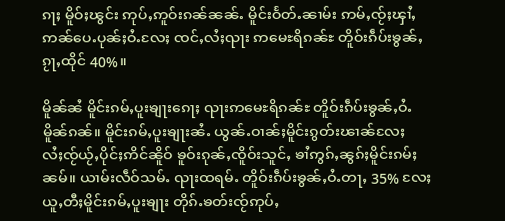ၵႃႈ မိူဝ်ႈၽွင်း ဢုပ်ႇဢူဝ်းၵၼ်ၼၼ်ႉ မိူင်းဝႅတ်ႉၼၢမ်း ဢမ်ႇၸႂ်ႈၾၢႆႇဢၼ်ပေႉပုၼ်ႈဝႆႉလႄႈ ၸင်ႇလႆႈၺႃး ဢမေႊရိၵၼ်ႊ တိူဝ်းၵဵပ်းၶွၼ်ႇၵႂႃႇထိုင် 40%။

မိူၼ်ၼႆ မိူင်းၵမ်ႇပူးၶျႃးၵေႃႈ ၺႃးဢမေႊရိၵၼ်ႊ တိူဝ်းၵဵပ်းၶွၼ်ႇဝႆႉ မိူၼ်ၵၼ်။ မိူင်းၵမ်ႇပူးၶျႃးၼႆႉ ယွၼ်ႉဝၢၼ်ႈမိူင်းၵွတ်းၽၢၼ်လႄႈ လႆႈၸႂ်ယႂ်ႇပိုင်ႈဢိင်ၼိူဝ် ၶူဝ်းၵုၼ်ႇၸိူဝ်းသူင်ႇ ၶၢႆဢွၵ်ႇၼွၵ်ႈမိူင်းၵမ်ႈၼမ်။ ယၢမ်းလဵဝ်သမ်ႉ ၺႃးထရမ်ႉ တိူဝ်းၵဵပ်းၶွၼ်ႇဝႆႉတႃႇ 35% လႄႈ ယူႇတီႈမိူင်းၵမ်ႇပူးၶျႃး တိုၵ်ႉၶတ်းၸႂ်ဢုပ်ႇ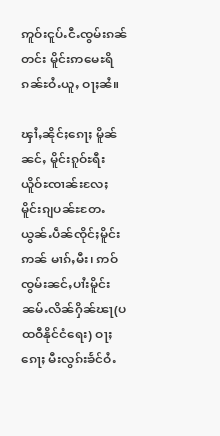ဢူဝ်းငူပ်ႉငီႉၸွမ်းၵၼ်တင်း မိူင်းဢမေႊရိ ၵၼ်ႊဝႆႉယူႇ ဝႃႈၼႆ။

ၾၢႆႇၼိုင်ႈၵေႃႈ မိူၼ်ၼင်ႇ မိူင်းၵူဝ်ႊရီးယိူဝ်ႊၸၢၼ်းလႄႈ မိူင်းၵျပၼ်ႊတႄႉ ယွၼ်ႉပဵၼ်ၸိုင်ႈမိူင်းဢၼ် မၢၵ်ႇမီး၊ ဢဝ်ၸွမ်းၼင်ႇပၢႆးမိူင်း ၼမ်ႉလိၼ်ႁိၼ်ၽႃ(ပထဝီနိုင်ငံရေး) ဝႃႈ ၵေႃႈ မီးလွၵ်းၶႅင်ဝႆႉ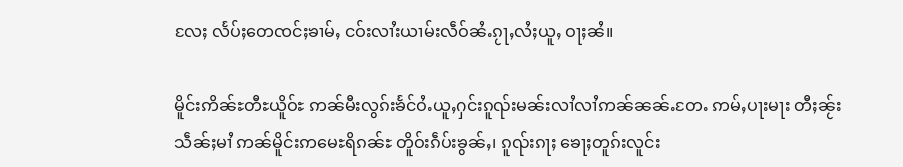လႄႈ လႅပ်ႈတေၸင်ႈၶၢမ်ႇ ငဝ်းလၢႆးယၢမ်းလဵဝ်ၼႆႉၵႂႃႇလႆႈယူႇ ဝႃႈၼႆ။

မိူင်းဢိၼ်ႊတီႊယိူဝ်ႊ ဢၼ်မီးလွၵ်းၶႅင်ဝႆႉယူႇႁင်းၵူၺ်းမၼ်းလၢႆလၢႆဢၼ်ၼၼ်ႉတႄႉ ဢမ်ႇပႃးမႃး တီႈၼႂ်းသဵၼ်ႈမၢႆ ဢၼ်မိူင်းဢမေႊရိၵၼ်ႊ တိူဝ်းၵဵပ်းၶွၼ်ႇ၊ ၵူၺ်းၵႃႈ ၶေႃႈတူၵ်းလူင်း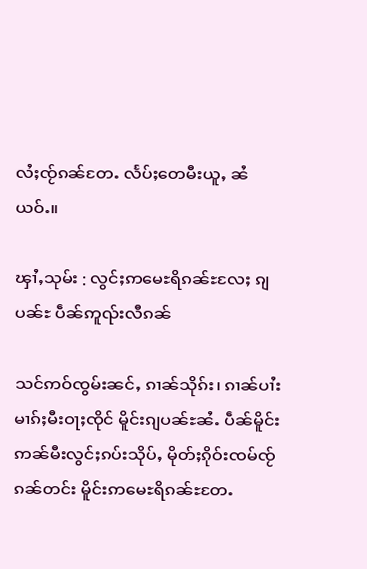လႆႈၸႂ်ၵၼ်တႄႉ လႅပ်ႈတေမီးယူႇ ၼႆယဝ်ႉ။

ၾၢႆႇသုမ်း : လွင်ႈဢမေႊရိၵၼ်ႊလႄႈ ၵျပၼ်ႊ ပဵၼ်ဢူၺ်းလီၵၼ်

သင်ဢဝ်ၸွမ်းၼင်ႇ ၵၢၼ်သိုၵ်း၊ ၵၢၼ်ပၢႆးမၢၵ်ႈမီးဝႃႈၸိုင် မိူင်းၵျပၼ်ႊၼႆႉ ပဵၼ်မိူင်းဢၼ်မီးလွင်ႈၵပ်းသိုပ်ႇ မိုတ်ႈၵိုဝ်းၸမ်ၸႂ်ၵၼ်တင်း မိူင်းဢမေႊရိၵၼ်ႊတႄႉ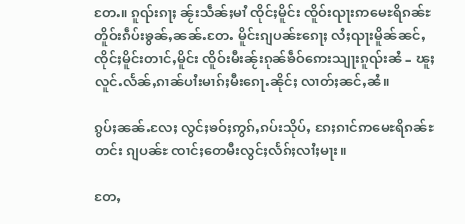တႄႉ။ ၵူၺ်းၵႃႈ ၼႂ်းသဵၼ်ႈမၢႆ ၸိုင်ႈမိူင်း ၸိူဝ်းၺႃးဢမေႊရိၵၼ်ႊ တိူဝ်းၵဵပ်းၶွၼ်ႇၼၼ်ႉတႄႉ မိူင်းၵျပၼ်ႊၵေႃႈ လႆႈၺႃးမိူၼ်ၼင်ႇ ၸိုင်ႈမိူင်းတၢင်ႇမိူင်း ၸိူဝ်းမီးၼႂ်းၵုၼ်ၶဵဝ်ဢေးသျႃးၵူၺ်းၼႆ – ၽူႈလူင်ႉလႅၼ်ႇၵၢၼ်ပၢႆးမၢၵ်ႈမီးၵေႃႉၼိုင်ႈ လၢတ်ႈၼင်ႇၼႆ။

ၵွပ်ႈၼၼ်ႉလႄႈ လွင်ႈၶဝ်ႈဢွၵ်ႇၵပ်းသိုပ်ႇ ၵႄႈၵၢင်ဢမေႊရိၵၼ်ႊတင်း ၵျပၼ်ႊ ၸၢင်ႈတေမီးလွင်ႈလႅၵ်ႈလၢႆႈမႃး။

တႄႇ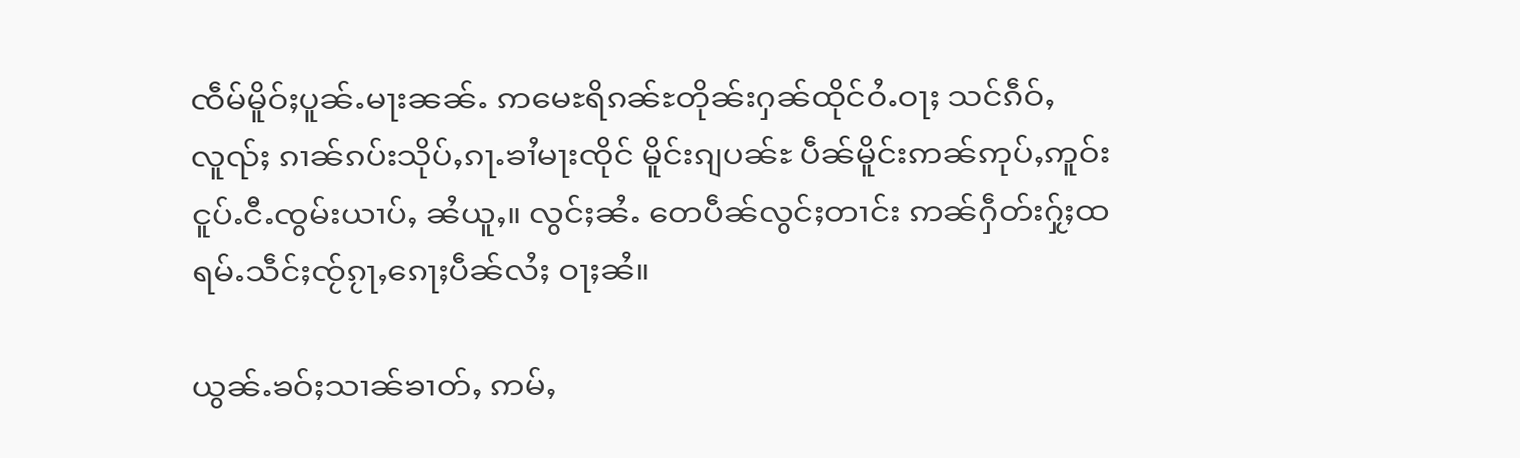ၸဵမ်မိူဝ်ႈပူၼ်ႉမႃးၼၼ်ႉ ဢမေႊရိၵၼ်ႊတိုၼ်းႁၼ်ထိုင်ဝႆႉဝႃႈ သင်ၵဵဝ်ႇလူၺ်ႈ ၵၢၼ်ၵပ်းသိုပ်ႇၵႃႉၶၢႆမႃးၸိုင် မိူင်းၵျပၼ်ႊ ပဵၼ်မိူင်းဢၼ်ဢုပ်ႇဢူဝ်းငူပ်ႉငီႉၸွမ်းယၢပ်ႇ ၼႆယူႇ။ လွင်ႈၼႆႉ တေပဵၼ်လွင်ႈတၢင်း ဢၼ်ႁဵတ်းႁႂ်ႈထရမ်ႉသဵင်ႈၸႂ်ၵႂႃႇၵေႃႈပဵၼ်လႆႈ ဝႃႈၼႆ။

ယွၼ်ႉၶဝ်ႈသၢၼ်ၶၢတ်ႇ ဢမ်ႇ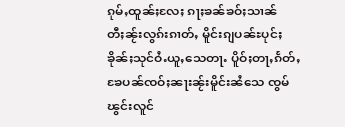ၵုမ်ႇထူၼ်ႈလႄႈ ၵႃႈၶၼ်ၶဝ်ႈသၢၼ် တီႈၼႂ်းလွၵ်းၵၢတ်ႇ မိူင်းၵျပၼ်ႊပုင်ႈ ၶိုၼ်ႈသုင်ဝႆႉယူႇသေတႃႉ ပိူဝ်ႈတႃႇၵႅတ်ႇၶႄပၼ်ၸဝ်ႈၼႃးၼႂ်းမိူင်းၼႆသေ ၸွမ်ၽွင်းလူင်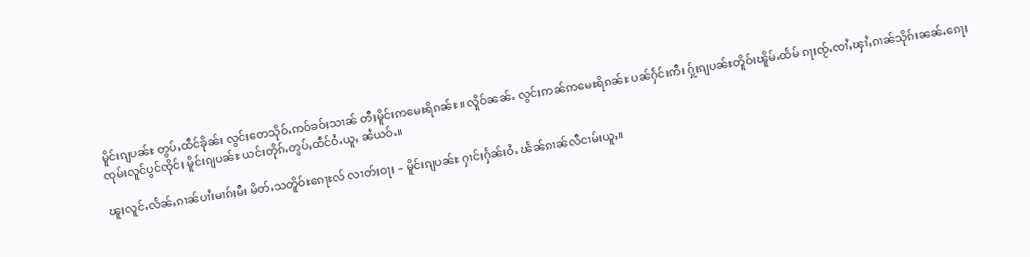မိူင်းၵျပၼ်ႊ တွပ်ႇထဵင်ၶိုၼ်း လွင်ႈတေသိုဝ်ႉဢဝ်ၶဝ်ႈသၢၼ် တီႈမိူင်းဢမေႊရိၵၼ်ႊ။ လိူဝ်ၼၼ်ႉ လွင်ႈဢၼ်ဢမေႊရိၵၼ်ႊ ပၼ်ႁႅင်းဢီး ႁႂ်ႈၵျပၼ်ႊတိူဝ်းၽိူမ်ႉထႅမ် ၵႃႈၸႂ်ႉၸၢႆႇၾၢႆႇၵၢၼ်သိုၵ်းၼၼ်ႉၵေႃႈ ၸုမ်းလူင်ပွင်ၸိုင်ႈ မိူင်းၵျပၼ်ႊ ယင်းတိုၵ်ႉတွပ်ႇထဵင်ဝႆႉယူႇ ၼႆယဝ်ႉ။

ၽူႈလူင်ႉလႅၼ်ႇၵၢၼ်ပၢႆးမၢၵ်ႈမီး မိတ်ႉသတိူဝ်ႊၵေႃႊလ် လၢတ်ႈဝႃႈ – မိူင်းၵျပၼ်ႊ ႁၢင်ႈႁႅၼ်းဝႆႉ ၽႅၼ်ၵၢၼ်လီငၢမ်းယူႇ။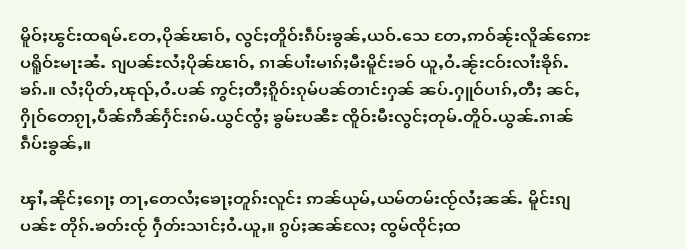မိူဝ်ႈၽွင်းထရမ်ႉတႄႇပိုၼ်ၽၢဝ်ႇ လွင်ႈတိူဝ်းၵဵပ်းၶွၼ်ႇယဝ်ႉသေ တႄႇဢဝ်ၼႂ်းလိူၼ်ဢေႊပရိူဝ်ႊမႃးၼႆႉ ၵျပၼ်ႊလႆႈပိုၼ်ၽၢဝ်ႇ ၵၢၼ်ပၢႆးမၢၵ်ႈမီးမိူင်းၶဝ် ယူႇဝႆႉၼႂ်းငဝ်းလၢႆးၶိုၵ်ႉၶၵ်ႉ။ လႆႈပိုတ်ႇၽုၺ်ႇဝႆႉပၼ် ဢွင်ႈတီႈၵိူဝ်းၵုမ်ပၼ်တၢင်းႁၼ် ၼပ်ႉႁူဝ်ပၢၵ်ႇတီႈ ၼင်ႇႁိုဝ်တေၵႂႃႇပဵၼ်ဢဵၼ်ႁႅင်းၵမ်ႉယွင်ၸွႆႈ ၶွမ်ႊပၼီႊ ၸိူဝ်းမီးလွင်ႈတုမ်ႉတိူဝ်ႉယွၼ်ႉၵၢၼ်ၵဵပ်းၶွၼ်ႇ။

ၾၢႆႇၼိုင်ႈၵေႃႈ တႃႇတေလႆႈၶေႃႈတူၵ်းလူင်း ဢၼ်ယုမ်ႇယမ်တမ်းၸႂ်လႆႈၼၼ်ႉ မိူင်းၵျပၼ်ႊ တိုၵ်ႉၶတ်းၸႂ် ႁဵတ်းသၢင်ႈဝႆႉယူႇ။ ၵွပ်ႈၼၼ်လႄႈ ၸွမ်ၸိုင်ႈထ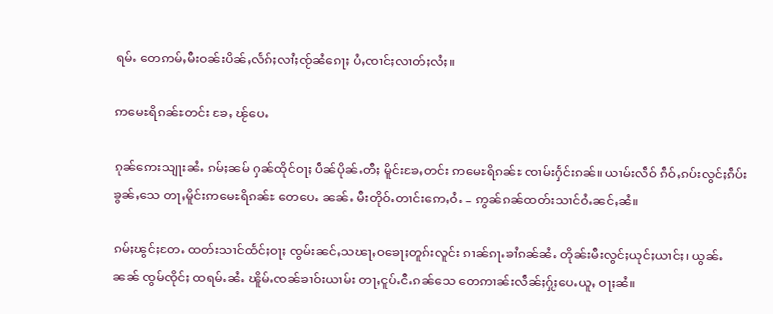ရမ်ႉ တေဢမ်ႇမီးဝၼ်းပိၼ်ႇလႅၵ်ႈလၢႆႈၸႂ်ၼႆၵေႃႈ ပႆႇၸၢင်ႈလၢတ်ႈလႆႈ။

ဢမေႊရိၵၼ်ႊတင်း ၶႄႇ ၽႂ်ပေႉ

ၵုၼ်ဢေးသျႃးၼႆႉ ၵမ်ႈၼမ် ႁၼ်ထိုင်ဝႃႈ ပဵၼ်ပိုၼ်ႉတီႈ မိူင်းၶႄႇတင်း ဢမေႊရိၵၼ်ႊ ၸၢမ်းႁႅင်းၵၼ်။ ယၢမ်းလဵဝ် ၵဵဝ်ႇၵပ်းလွင်ႈၵဵပ်းၶွၼ်ႇသေ တႃႇမိူင်းဢမေႊရိၵၼ်ႊ တေပေႉ ၼၼ်ႉ မီးတိုဝ်ႉတၢင်းဢေႇဝႆႉ – ဢွၼ်ၵၼ်ထတ်းသၢင်ဝႆႉၼင်ႇၼႆ။

ၵမ်ႈၽွင်ႈတႄႉ ထတ်းသၢင်ထႅင်ႈဝႃႈ ၸွမ်းၼင်ႇသၽႃႇဝၶေႃႈတူၵ်းလူင်း ၵၢၼ်ၵႃႉၶၢႆၵၼ်ၼႆႉ တိုၼ်းမီးလွင်ႈယုင်ႈယၢင်ႈ၊ ယွၼ်ႉၼၼ် ၸွမ်ၸိုင်ႈ ထရမ်ႉၼႆႉ ၽိူမ်ႉၸၼ်ၶၢဝ်းယၢမ်း တႃႇငူပ်ႉငီႉၵၼ်သေ တေဢၢၼ်းလဵၼ်ႈႁႂ်ႈပေႉယူႇ ဝႃႈၼႆ။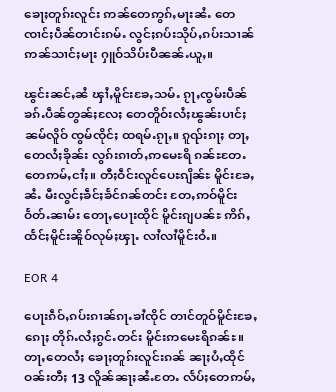ၶေႃႈတူၵ်းလူင်း ဢၼ်တေဢွၵ်ႇမႃးၼႆႉ တေၸၢင်ႈပဵၼ်တၢင်းၵမ်ႉ လွင်ႈၵပ်းသိုပ်ႇၵပ်းသၢၼ် ဢၼ်သၢင်ႈမႃး ႁူဝ်သိပ်းပီၼၼ်ႉယူႇ။

ၽွင်းၼင်ႇၼႆ ၾၢႆႇမိူင်းၶႄႇသမ်ႉ ၵႂႃႇၸွမ်းပဵၼ်ၶၵ်ႉပဵၼ်တွၼ်ႈလႄႈ တေတိူဝ်းလႆႈၽွၼ်းပၢင်ႈ ၼမ်လိူဝ် ၸွမ်ၸိုင်ႈ ထရမ်ႉၵႂႃႇ။ ၵူၺ်းၵႃႈ တႃႇတေလႆႈၶိုၼ်း လွၵ်းၵၢတ်ႇဢမေႊရိ ၵၼ်ႊတႄႉ တေဢမ်ႇငၢႆႈ။ တီႈဝဵင်းလူင်ပေႊၵျိၼ်ႊ မိူင်းၶႄႇၼႆႉ မီးလွင်ႈၶဵင်ႈၶႅင်ၵၼ်တင်း တႄႇဢဝ်မိူင်းဝႅတ်ႉၼၢမ်း တေႃႇပေႃးထိုင် မိူင်းၵျပၼ်ႊ ဢိၵ်ႇထႅင်ႈမိူင်းၼိူဝ်လုမ်ႈၾႃႉ လၢႆလၢႆမိူင်းဝႆႉ။

EOR 4

ပေႃးၵဵဝ်ႇၵပ်းၵၢၼ်ၵႃႉၶၢႆၸိုင် တၢင်တူဝ်မိူင်းၶႄႇၵေႃႈ တိုၵ်ႉလႆႈၵွင်ႉတင်း မိူင်းဢမေႊရိၵၼ်ႊ။ တႃႇတေလႆႈ ၶေႃႈတူၵ်းလူင်းၵၼ် ၼႃႈပႆႇထိုင်ဝၼ်းတီႈ 13 လိူၼ်ၼႃႈၼႆႉတႄႉ လႅပ်ႈတေဢမ်ႇ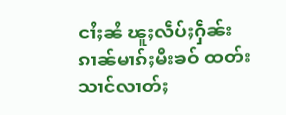ငၢႆႈၼႆ ၽူႈလဵပ်ႈႁဵၼ်းၵၢၼ်မၢၵ်ႈမီးၶဝ် ထတ်းသၢင်လၢတ်ႈ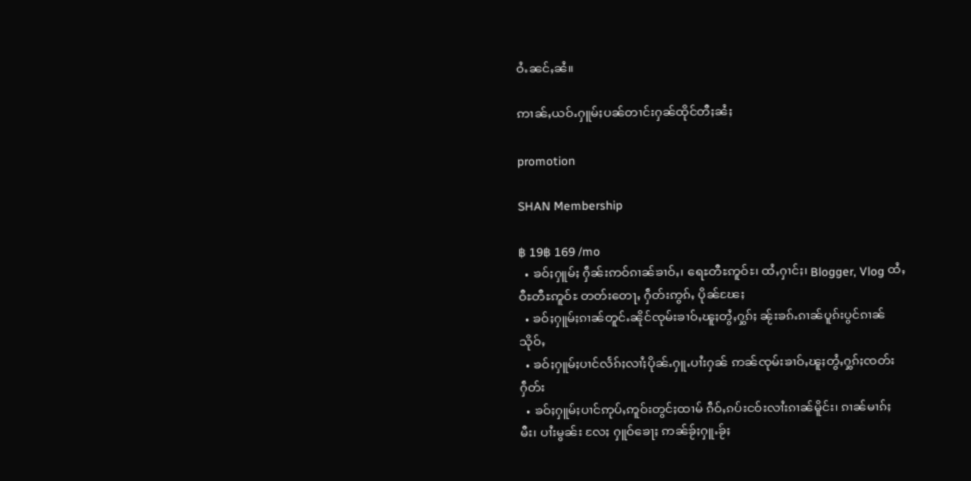ဝႆႉၼင်ႇၼႆ။

ဢၢၼ်ႇယဝ်ႉႁူမ်ႈပၼ်တၢင်းႁၼ်ထိုင်တီႈၼႆႈ

promotion

SHAN Membership

฿ 19฿ 169 /mo
  • ၶဝ်ႈႁူမ်ႈ ႁဵၼ်းဢဝ်ၵၢၼ်ၶၢဝ်ႇ၊ ရေႊတီႊဢူဝ်ႊ၊ ထႆႇႁၢင်ႈ၊ Blogger, Vlog ထႆႇဝီႊတီႊဢူဝ်ႊ တတ်းတေႃႇ ႁဵတ်းဢွၵ်ႇ ပိုၼ်ၽႄႈ
  • ၶဝ်ႈႁူမ်ႈၵၢၼ်တူင်ႉၼိုင်ၸုမ်းၶၢဝ်ႇၽူႈတွႆႇႁွၵ်ႈ ၼႂ်းၶၵ်ႉၵၢၼ်ပူၵ်းပွင်ၵၢၼ်သိုဝ်ႇ
  • ၶဝ်ႈႁူမ်ႈပၢင်လႅၵ်ႈလၢႆႈပိုၼ်ႉႁူႉပၢႆးႁၼ် ဢၼ်ၸုမ်းၶၢဝ်ႇၽူႈတွႆႇႁွၵ်ႈၸတ်းႁဵတ်း
  • ၶဝ်ႈႁူမ်ႈပၢင်ဢုပ်ႇဢူဝ်းတွင်ႈထၢမ် ၵဵဝ်ႇၵပ်းငဝ်းလၢႆးၵၢၼ်မိူင်း၊ ၵၢၼ်မၢၵ်ႈမီး၊ ပၢႆးမွၼ်း လႄႈ ႁူဝ်ၶေႃႈ ဢၼ်ၶႂ်ႈႁူႉၶႂ်ႈ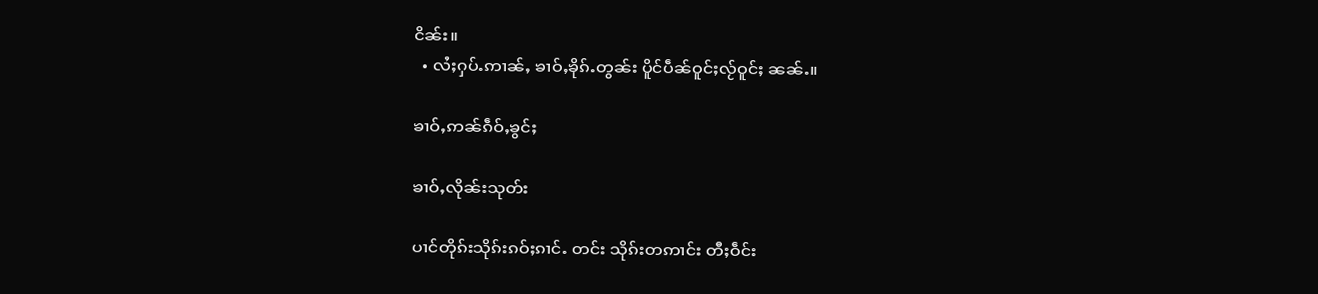ငိၼ်း။
  • လႆႈႁပ်ႉဢၢၼ်ႇ ၶၢဝ်ႇၶိုၵ်ႉတွၼ်း ပိူင်ပဵၼ်ဝူင်ႈလႂ်ဝူင်ႈ ၼၼ်ႉ။

ၶၢဝ်ႇဢၼ်ၵဵဝ်ႇၶွင်ႈ

ၶၢဝ်ႇလိုၼ်းသုတ်း

ပၢင်တိုၵ်းသိုၵ်းၵဝ်ႈၵၢင်ႉ တင်း သိုၵ်းတဢၢင်း တီႈဝဵင်း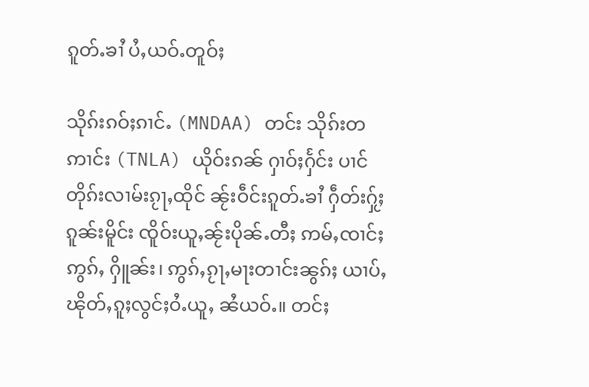ၵူတ်ႉၶၢႆ ပႆႇယဝ်ႉတူဝ်ႈ

သိုၵ်းၵဝ်ႈၵၢင်ႉ (MNDAA) တင်း သိုၵ်းတဢၢင်း (TNLA) ယိုဝ်းၵၼ် ႁၢဝ်ႈႁႅင်း ပၢင်တိုၵ်းလၢမ်းၵႂႃႇထိုင် ၼႂ်းဝဵင်းၵူတ်ႉၶၢႆ ႁဵတ်းႁႂ်ႈၵူၼ်းမိူင်း ၸိူဝ်းယူႇၼႂ်းပိုၼ်ႉတီႈ ဢမ်ႇၸၢင်ႈဢွၵ်ႇ ႁိူၼ်း၊ ဢွၵ်ႇၵႂႃႇမႃးတၢင်းၼွၵ်ႈ ယၢပ်ႇၽိုတ်ႇၵူႈလွင်ႈဝႆႉယူႇ ၼႆယဝ်ႉ။ တင်ႈ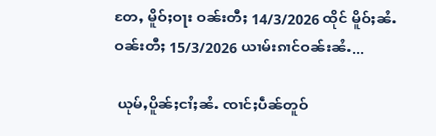တႄႇ မိူဝ်ႈဝႃး ဝၼ်းတီႈ 14/3/2026 ထိုင် မိူဝ်ႈၼႆႉ ဝၼ်းတီႈ 15/3/2026 ယၢမ်းၵၢင်ဝၼ်းၼႆႉ...

 ယုမ်ႇပိူၼ်ႈငၢႆႈၼႆႉ ၸၢင်ႈပဵၼ်တူဝ်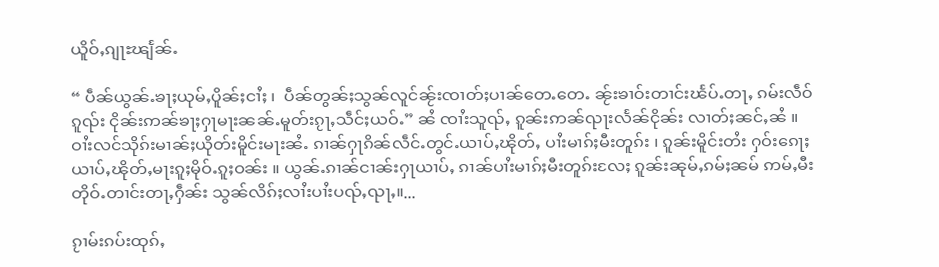ယိူဝ်ႇၵျႃႊၽျႅၼ်ႉ

“ ပဵၼ်ယွၼ်ႉၶႃႈယုမ်ႇပိူၼ်ႈငၢႆႈ ၊  ပဵၼ်တွၼ်ႈသွၼ်လူင်ၼႂ်းၸၢတ်ႈပၢၼ်တေႉတေႉ ၼႂ်းၶၢဝ်းတၢင်းၽႅပ်ႉတႃႇ ၵမ်းလဵဝ်ၵူၺ်း ငိုၼ်းဢၼ်ၶႃႈႁႃမႃးၼၼ်ႉမူတ်းၵႂႃႇသဵင်ႈယဝ်ႉ” ၼႆ ၸၢႆးသူၺ်ႇ ၵူၼ်းဢၼ်ၺႃးလႅၼ်ငိုၼ်း လၢတ်ႈၼင်ႇၼႆ ။   ဝၢႆးလင်သိုၵ်းမၢၼ်ႈယိုတ်းမိူင်းမႃးၼႆႉ ၵၢၼ်ႁႃၵိၼ်လဵင်ႉတွင်ႉယၢပ်ႇၽိုတ်ႇ ပၢႆးမၢၵ်ႈမီးတူၵ်း ၊ ၵူၼ်းမိူင်းတႆး ႁဝ်းၵေႃႈ ယၢပ်ႇၽိုတ်ႇမႃးၵူႈမိုဝ်ႉၵူႈဝၼ်း ။ ယွၼ်ႉၵၢၼ်ငၢၼ်းႁႃယၢပ်ႇ ၵၢၼ်ပၢႆးမၢၵ်ႈမီးတူၵ်းလႄႈ ၵူၼ်းၼုမ်ႇၵမ်ႈၼမ် ဢမ်ႇမီးတိုဝ်ႉတၢင်းတႃႇႁဵၼ်း သွၼ်လိၵ်ႈလၢႆးပၢႆးပၺ်ႇၺႃႇ။...

ၵႂၢမ်းၵပ်းထုၵ်ႇ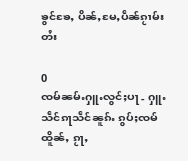ၶွင်ၶႄႇ ပိၼ်ႇမႄႇပဵၼ်ၵႂၢမ်းတႆး

0
ၸမ်ၼမ်ႉႁူႉလွင်ႈပႃ - ႁူႉသဵင်ၵႃသဵင်ၼူၵ်ႉ ၵွပ်ႈၸမ်ထိူၼ်ႇ ၵႂႃႇ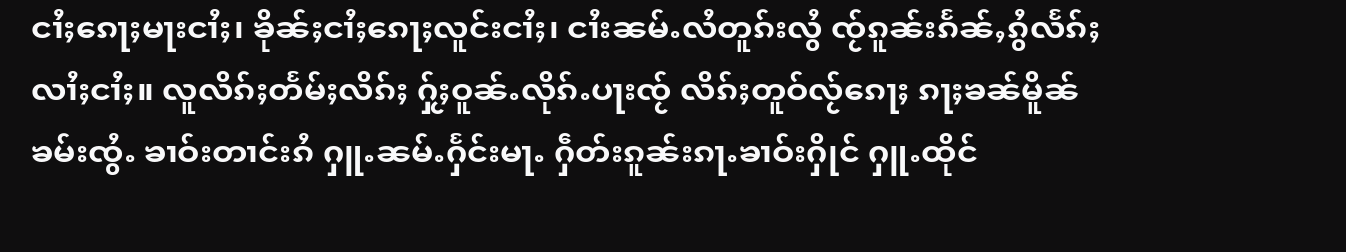ငၢႆႈၵေႃႈမႃးငၢႆႈ၊ ၶိုၼ်ႈငၢႆႈၵေႃႈလူင်းငၢႆႈ၊ ငၢႆးၼမ်ႉလႆတူၵ်းလွႆ ၸႂ်ၵူၼ်းၵႅၼ်ႇၵွႆလႅၵ်ႈလၢႆႈငၢႆႈ။ လူလိၵ်ႈတႅမ်ႈလိၵ်ႈ ႁႂ်ႈဝူၼ်ႉလိုၵ်ႉပႃးၸႂ် လိၵ်ႈတူဝ်လႂ်ၵေႃႈ ၵႃႈၶၼ်မိူၼ်ၶမ်းၸွႆႉ ၶၢဝ်းတၢင်းၵႆ ႁူႉၼမ်ႉႁႅင်းမႃႉ ႁဵတ်းၵူၼ်းၵႃႉၶၢဝ်းႁိုင် ႁူႉထိုင်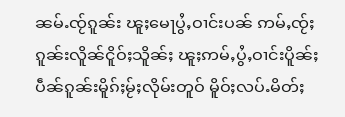ၼမ်ႉၸႂ်ၵူၼ်း ၽူႈမေႃပွႆႇဝၢင်းပၼ် ဢမ်ႇၸႂ်ႈၵူၼ်းလိူၼ်ငိူဝ်ႈသိူၼ်ႈ ၽူႈဢမ်ႇပွႆႇဝၢင်းပိူၼ်ႈ ပဵၼ်ၵူၼ်းမိူၵ်ႈမႂ်ႈလိုမ်းတူဝ် မိူဝ်ႈလပ်ႉမိတ်ႈ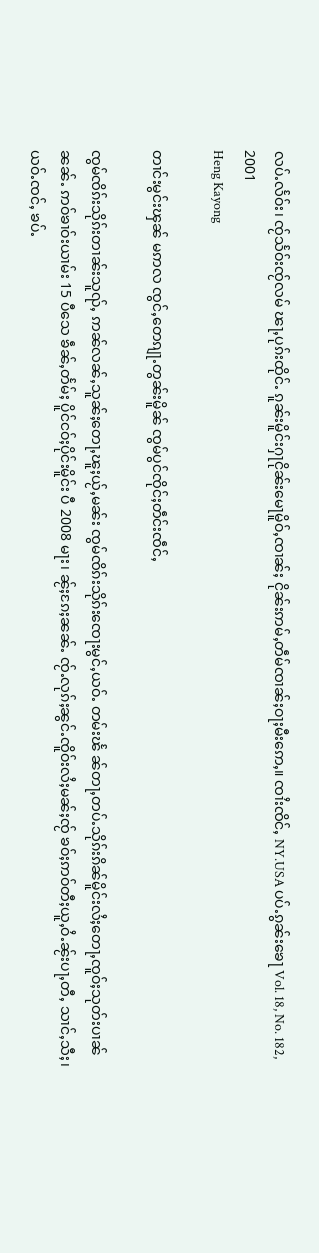လပ်ႉလႅဝ်း၊ ၸႂ်သႅဝ်းၸႂ်လမ် ၽႃႇပုၵ်းထိုင်ႉ ၵူၼ်းမိူင်းႁႃငိုၼ်းမေႃမိူဝ်ႇၸၢၼ်ႈ ငိုၼ်းဢမ်ႇတဵမ်ၸၢၼ်ႈဝႃႈမီးဢေႇ။ ၸၢႆးၸိင်ႇ NY.USA ပပ်ႉၵွၼ်းၶေႃ Vol. 18, No. 182, 2001
Heng Kayong

တၢင်းမွင်းၾၼ် မဢလ ၸွင်ႇတေၵျႃႉတွၼ်းမိူၼ် ၸွမ်ပွင်ၸိုင်ႈတဵင်းၸဵင်ႇ

ၸွမ်ၸိၵ်းသိုၵ်းတၢၼ်းသူၺ်ႇ ဢၼ်လၼ်ႇသူၼ်ႈတေႃႇၽူႈယႂ်ႇမၼ်း ၸွမ်ၸိၵ်းသိုၵ်းၸေႃးမွင်ႇယဝ်ႉ တမ်းၽႅ ၼ်တႃႇတပ်ႉသိုၵ်းၵိၼ်မိူင်းလႆႈတေႃႇၸူဝ်ႈသုတ်းပၢၼ်ၼၼ်ႉ ဢဝ်ၶၢဝ်းယၢမ်း 15 ပီသေ ၶဵၼ်ႇတႅမ်ႈ ပိူင်ငဝ်ႈပိုင်းမိူင်း ပီ 2008 မႃး၊ ၼႂ်ႈၵႄႈၼၼ်ႉ ၸႂ်ႉလုၵ်ႈၼွင်ႉၸိူဝ်းလႆႈမၼ်ႈၸႂ် ၶဝ်ႈဢဝ်တီႈယူႇဝႆႉၼႂ်းပႃႇတီႇ သၢင်ႇသီႈ၊ယဝ်ႉၸင်ႇ ၶပ်ႉ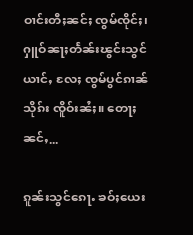ဝၢင်းတီႈၼင်ႈ ၸွမ်ၸိုင်ႈ၊ ႁူဝ်ၼႃႈတႅၼ်းၽွင်းသွင်ယၢင်ႇ လႄႈ ၸွမ်ပွင်ၵၢၼ်သိုၵ်း ၸိူဝ်းၼႆႈ။ တေႃႈၼင်ႇ...

ၵူၼ်းသွင်ၵေႃႉ ၶဝ်ႈယေး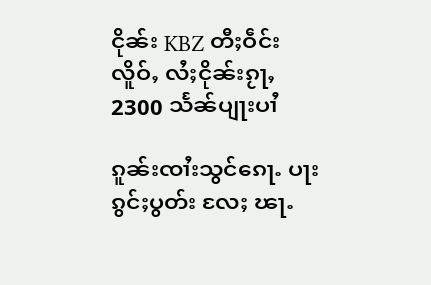ငိုၼ်း KBZ တီႈဝဵင်းလိူဝ်ႇ လႆႈငိုၼ်းၵႂႃႇ 2300 သႅၼ်ပျႃးပၢႆ

ၵူၼ်းၸၢႆးသွင်ၵေႃႉ ပႃးၵွင်ႈပွတ်း လႄႈ ၽႃႉ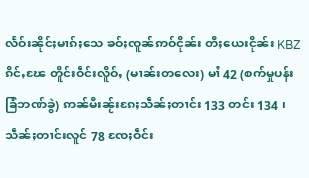လႅဝ်းၼိုင်ႈမၢၵ်ႈသေ ၶဝ်ႈၸူၼ်ဢဝ်ငိုၼ်း တီႈယေးငိုၼ်း KBZ ၵိင်ႇၽႄ တိူင်းဝဵင်းလိူဝ်ႇ (မၢၼ်းတလေး) မၢႆ 42 (စက်မှုပန်းခြံဘဏ်ခွဲ) ဢၼ်မီးၼႂ်းၵႄႈသဵၼ်ႈတၢင်း 133 တင်း 134 ၊ သဵၼ်ႈတၢင်းလူင် 78 ၸႄႈဝဵင်း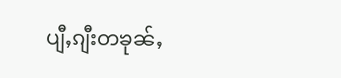ပျီႇၵျီးတၶုၼ်ႇ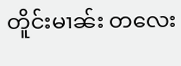တိူင်းမၢၼ်း တလေး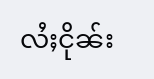လႆႈငိုၼ်း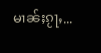မၢၼ်ႈၵႂႃႇ...